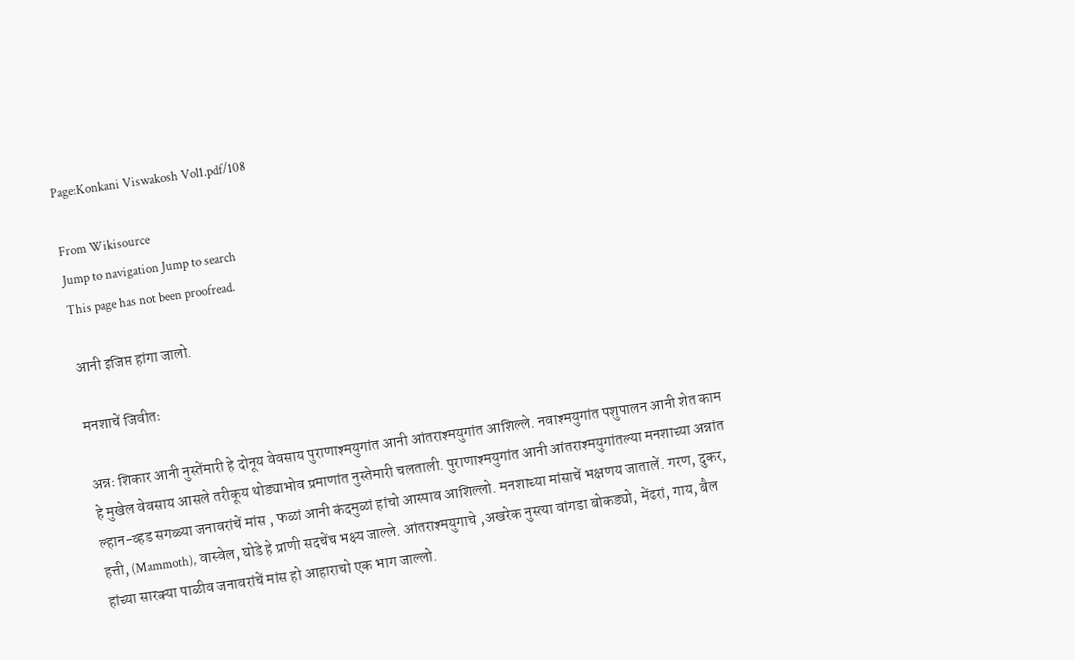Page:Konkani Viswakosh Vol1.pdf/108

From Wikisource
Jump to navigation Jump to search
This page has not been proofread.

आनी इजिप्त हांगा जालो.

मनशाचें जिवीतः

अन्नः शिकार आनी नुस्तेंमारी हे दोनूय वेवसाय पुराणाश्मयुगांत आनी आंतराश्मयुगांत आशिल्ले. नवाश्मयुगांत पशुपालन आनी शेत काम हे मुखेल वेवसाय आसले तरीकूय थोड्याभोव प्रमाणांत नुस्तेमारी चलताली. पुराणाश्मयुगांत आनी आंतराश्मयुगांतल्या मनशाच्या अन्नांत ल्हान-व्हड सगळ्या जनावरांचें मांस , फळां आनी कंदमुळां हांचो आस्पाव आशिल्लो. मनशाच्या मांसाचें भक्षणय जातालें. गरण, दुकर, हत्ती, (Mammoth), वास्वेल, घोडे हे प्राणी सदचेंच भक्ष्य जाल्ले. आंतराश्मयुगाचे ,अखरेक नुस्त्या वांगडा बोकड्यो, मेंढरां, गाय, बैल हांच्या सारक्या पाळीव जनावरांचें मांस हो आहाराचो एक भाग जाल्लो.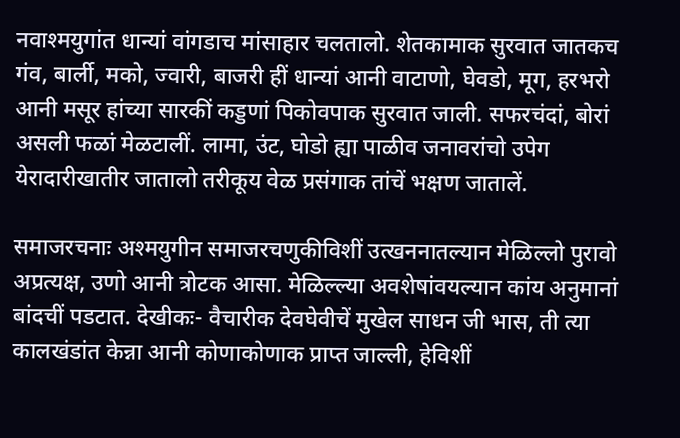नवाश्मयुगांत धान्यां वांगडाच मांसाहार चलतालो. शेतकामाक सुरवात जातकच गंव, बार्ली, मको, ज्वारी, बाजरी हीं धान्यां आनी वाटाणो, घेवडो, मूग, हरभरो आनी मसूर हांच्या सारकीं कड्डणां पिकोवपाक सुरवात जाली. सफरचंदां, बोरां असली फळां मेळटालीं. लामा, उंट, घोडो ह्या पाळीव जनावरांचो उपेग येरादारीखातीर जातालो तरीकूय वेळ प्रसंगाक तांचें भक्षण जातालें.

समाजरचनाः अश्मयुगीन समाजरचणुकीविशीं उत्खननातल्यान मेळिल्लो पुरावो अप्रत्यक्ष, उणो आनी त्रोटक आसा. मेळिल्ल्या अवशेषांवयल्यान कांय अनुमानां बांदचीं पडटात. देखीकः- वैचारीक देवघेवीचें मुखेल साधन जी भास, ती त्या कालखंडांत केन्ना आनी कोणाकोणाक प्राप्त जाल्ली, हेविशीं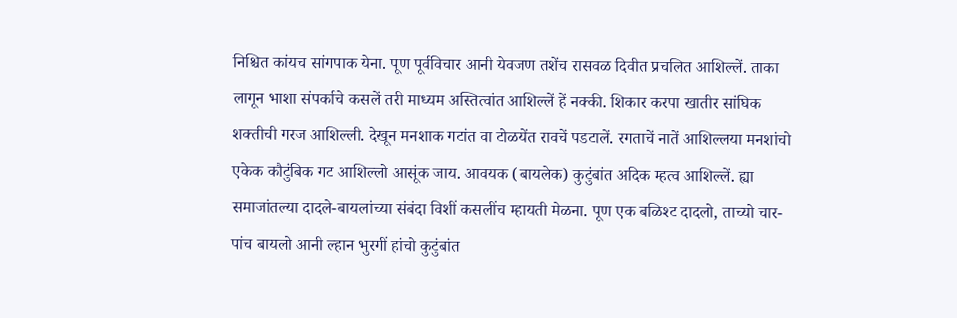निश्चित कांयच सांगपाक येना. पूण पूर्वविचार आनी येवजण तशेंच रासवळ दिवीत प्रचलित आशिल्लें. ताका लागून भाशा संपर्काचे कसलें तरी माध्यम अस्तित्वांत आशिल्लें हें नक्की. शिकार करपा खातीर सांघिक शक्तीची गरज आशिल्ली. देखून मनशाक गटांत वा टोळयेंत रावचें पडटालें. रगताचें नातें आशिल्लया मनशांचो एकेक कौटुंबिक गट आशिल्लो आसूंक जाय. आवयक (बायलेक) कुटुंबांत अदिक म्हत्व आशिल्लें. ह्या समाजांतल्या दादले-बायलांच्या संबंदा विशीं कसलींच म्हायती मेळना. पूण एक बळिश्ट दादलो, ताच्यो चार-पांच बायलो आनी ल्हान भुरगीं हांचो कुटुंबांत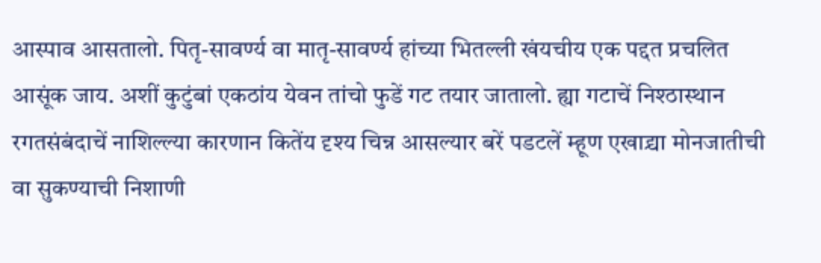आस्पाव आसतालो. पितृ-सावर्ण्य वा मातृ-सावर्ण्य हांच्या भितल्ली खंयचीय एक पद्दत प्रचलित आसूंक जाय. अशीं कुटुंबां एकठांय येवन तांचो फुडें गट तयार जातालो. ह्या गटाचें निश्ठास्थान रगतसंबंदाचें नाशिल्ल्या कारणान कितेंय दृश्य चिन्न आसल्यार बरें पडटलें म्हूण एखाद्र्या मोनजातीची वा सुकण्याची निशाणी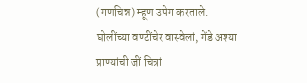(गणचिन्न) म्हूण उपेग करताले. घोलींच्या वण्टींचेर वास्वेलां, गेंडे अश्या प्राण्यांची जीं चित्रां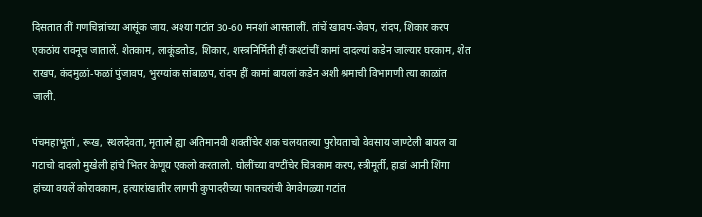दिसतात तीं गणचिन्नांच्या आसूंक जाय. अश्या गटांत 30-60 मनशां आसतालीं. तांचें खावप-जेवप, रांदप, शिकार करप एकठांय रावनूच जातालें. शेतकाम, लाकूंडतोड, शिकार, शस्त्रनिर्मिती हीं कश्टांचीं कामां दादल्यां कडेन जाल्यार घरकाम, शेत राखप, कंदमुळां-फळां पुंजावप, भुरग्यांक सांबाळप, रांदप हीं कामां बायलां कडेन अशी श्रमाची विभागणी त्या काळांत जाली.

पंचमहाभूतां , रूख, स्थलदेवता, मृतात्मे ह्या अतिमानवी शक्तींचेर शक चलयतल्या पुरोयताचो वेवसाय जाण्टेली बायल वा गटाचो दादलो मुखेली हांचे भितर केणूय एकलो करतालो. घोलींच्या वण्टींचेर चित्रकाम करप, स्त्रीमूर्ती, हाडां आनी शिंगा हांच्या वयलें कोरावकाम, हत्यारांखातीर लागपी कुपादरीच्या फातचरांची वेगवेगळ्या गटांत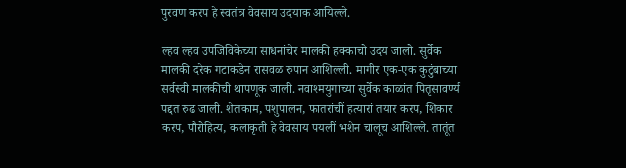पुरवण करप हे स्वतंत्र वेवसाय उदयाक आयिल्ले.

ल्हव ल्हव उपजिविकेच्या साधनांचेर मालकी हक्काचो उदय जालो. सुर्वेक मालकी दरेक गटाकडेन रासवळ रुपान आशिल्ली. मागीर एक-एक कुटुंबाच्या सर्वस्वी मालकीची थापणूक जाली. नवाश्मयुगाच्या सुर्वेक काळांत पितृसावर्ण्य पद्दत रुढ जाली. शेतकाम, पशुपालन, फातरांचीं हत्यारां तयार करप, शिकार करप, पौरोहित्य, कलाकृती हे वेवसाय पयलीं भशेन चालूच आशिल्ले. तातूंत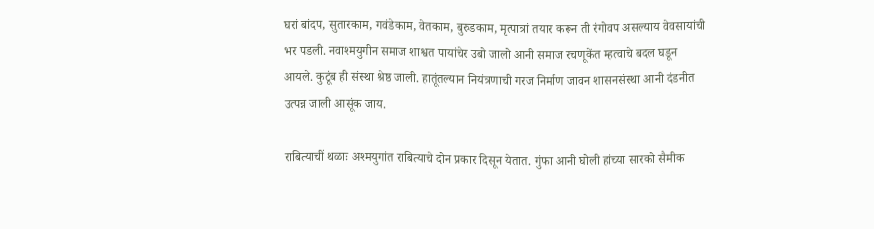घरां बांदप, सुतारकाम, गवंडेकाम, वेतकाम, बुरुडकाम, मृत्पात्रां तयार करून ती रंगोवप असल्याय वेवसायांची भर पडली. नवाश्मयुगीन समाज शाश्वत पायांचेर उबो जालो आनी समाज रचणूकेंत म्हत्वाचे बदल घडून आयले. कुटूंब ही संस्था श्रेष्ठ जाली. हातूंतल्यान नियंत्रणाची गरज निर्माण जावन शासनसंस्था आनी दंडनीत उत्पन्न जाली आसूंक जाय.

राबित्याचीं थळाः अश्मयुगांत राबित्याचे दोन प्रकार दिसून येतात. गुंफा आनी घोली हांच्या सारको सैमीक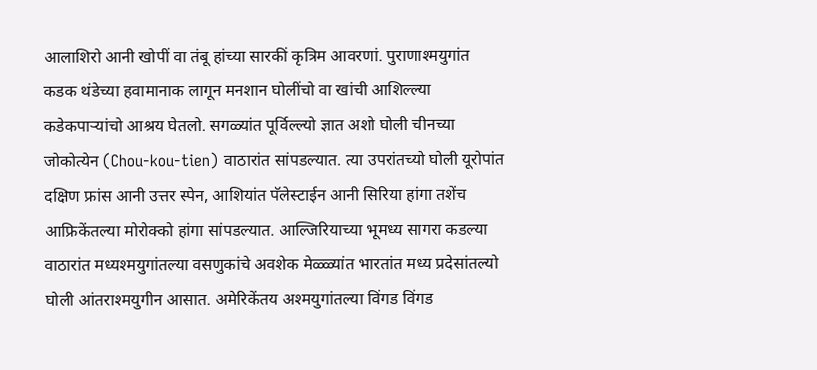आलाशिरो आनी खोपीं वा तंबू हांच्या सारकीं कृत्रिम आवरणां. पुराणाश्मयुगांत कडक थंडेच्या हवामानाक लागून मनशान घोलींचो वा खांची आशिल्ल्या कडेकपाऱ्यांचो आश्रय घेतलो. सगळ्यांत पूर्विल्ल्यो ज्ञात अशो घोली चीनच्या जोकोत्येन (Chou-kou-tien) वाठारांत सांपडल्यात. त्या उपरांतच्यो घोली यूरोपांत दक्षिण फ्रांस आनी उत्तर स्पेन, आशियांत पॅलेस्टाईन आनी सिरिया हांगा तशेंच आफ्रिकेंतल्या मोरोक्को हांगा सांपडल्यात. आल्जिरियाच्या भूमध्य सागरा कडल्या वाठारांत मध्यश्मयुगांतल्या वसणुकांचे अवशेक मेळ्ळ्यांत भारतांत मध्य प्रदेसांतल्यो घोली आंतराश्मयुगीन आसात. अमेरिकेंतय अश्मयुगांतल्या विंगड विंगड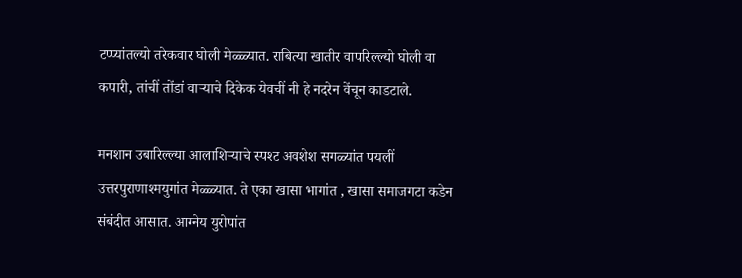टप्प्यांतल्यो तरेकवार घोली मेळ्ळ्यात. राबित्या खातीर वापरिल्ल्यो घोली वा कपारी, तांचीं तोंडां वाऱ्याचे दिकेक येवचीं नी हे नदरेन वेंचून काडटाले.

मनशान उबारिल्ल्या आलाशिऱ्याचे स्पश्ट अवशेश सगळ्यांत पयलीं उत्तरपुराणाश्मयुगांत मेळ्ळ्यात. ते एका खासा भागांत , खासा समाजगटा कडेन संबंदीत आसात. आग्नेय युरोपांत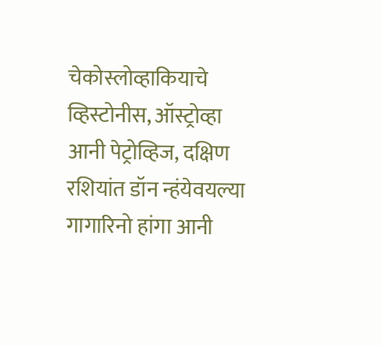चेकोस्लोव्हाकियाचे व्हिस्टोनीस, ऑस्ट्रोव्हा आनी पेट्रोव्हिज, दक्षिण रशियांत डॉन न्हंयेवयल्या गागारिनो हांगा आनी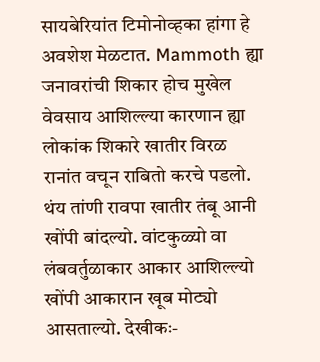सायबेरियांत टिमोनोव्हका हांगा हे अवशेश मेळटात. Mammoth ह्या जनावरांची शिकार होच मुखेल वेवसाय आशिल्ल्या कारणान ह्या लोकांक शिकारे खातीर विरळ रानांत वचून राबितो करचे पडलो. थंय तांणी रावपा खातीर तंबू आनी खोंपी बांदल्यो. वांटकुळ्यो वा लंबवर्तुळाकार आकार आशिल्ल्यो खोंपी आकारान खूब मोट्यो आसताल्यो. देखीकः-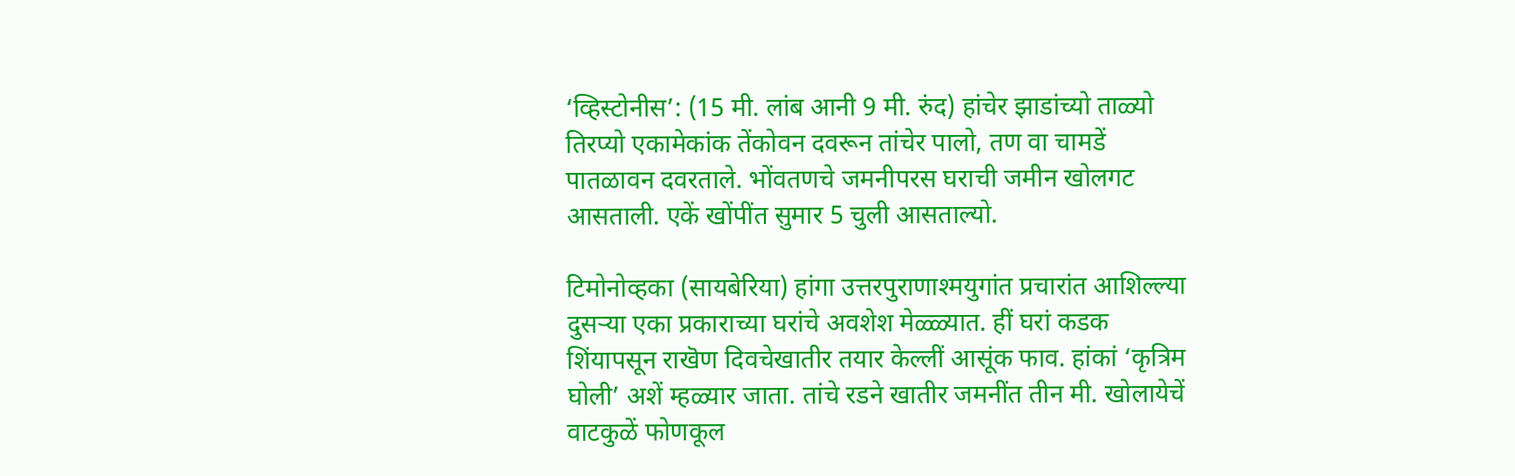‘व्हिस्टोनीस’: (15 मी. लांब आनी 9 मी. रुंद) हांचेर झाडांच्यो ताळ्यो तिरप्यो एकामेकांक तेंकोवन दवरून तांचेर पालो, तण वा चामडें पातळावन दवरताले. भोंवतणचे जमनीपरस घराची जमीन खोलगट आसताली. एकें खोंपींत सुमार 5 चुली आसताल्यो.

टिमोनोव्हका (सायबेरिया) हांगा उत्तरपुराणाश्मयुगांत प्रचारांत आशिल्ल्या दुसऱ्या एका प्रकाराच्या घरांचे अवशेश मेळ्ळ्यात. हीं घरां कडक शिंयापसून राखॆण दिवचेखातीर तयार केल्लीं आसूंक फाव. हांकां ‘कृत्रिम घोली’ अशें म्हळ्यार जाता. तांचे रडने खातीर जमनींत तीन मी. खोलायेचें वाटकुळें फोणकूल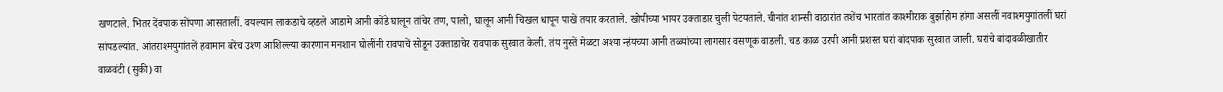खणटाले. भितर देंवपाक सोंपणा आसतालीं. वयल्यान लाकडाचे व्हडले आडामे आनी कोंडे घालून तांचेर तण, पालो, घालून आनी चिखल धापून पाखें तयार करताले. खोपीच्या भायर उक्ताडार चुली पेटयताले. चीनांत शान्सी वाठारांत तशेंच भारतांत काश्मीराक बुर्झाहोम हांगा असलीं नवाश्मयुगांतलीं घरां सांपडल्यांत. आंतराश्मयुगांतलें हवामान बरेंच उश्ण आशिल्ल्या कारणान मनशान घोलींनी रावपाचें सोडून उक्ताडाचेर रावपाक सुरवात केली. तंय नुस्तें मेळटा अश्या न्हंयच्या आनी तळ्यांच्या लागसार वसणूक वाडली. चड काळ उरपी आनी प्रशस्त घरां बांदपाक सुरवात जाली. घरांचे बांदावळीखातीर वाळवंटी (सुकी) वा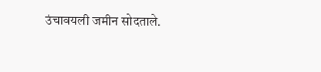उंचावयली जमीन सोदताले.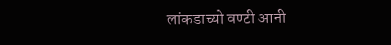लांकडाच्यो वण्टी आनी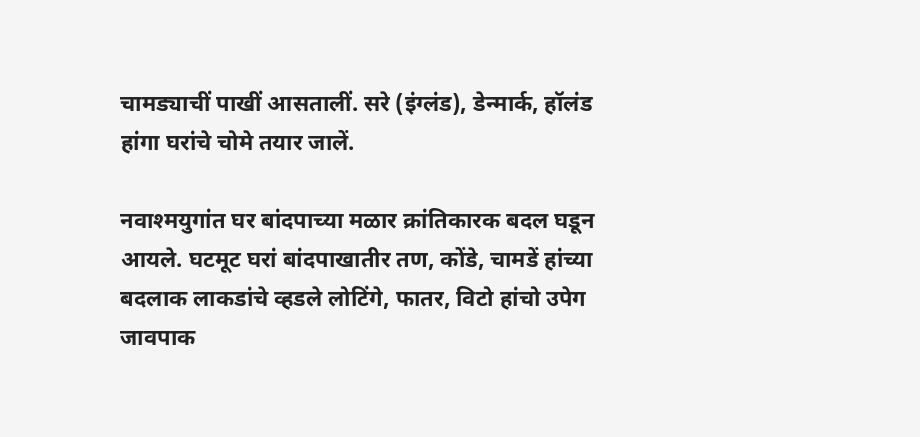चामड्याचीं पाखीं आसतालीं. सरे (इंग्लंड), डेन्मार्क, हॉलंड हांगा घरांचे चोमे तयार जालें.

नवाश्मयुगांत घर बांदपाच्या मळार क्रांतिकारक बदल घडून आयले. घटमूट घरां बांदपाखातीर तण, कोंडे, चामडें हांच्या बदलाक लाकडांचे व्हडले लोटिंगे, फातर, विटो हांचो उपेग जावपाक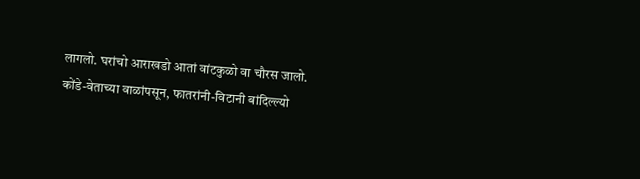लागलो. घरांचो आराखडो आतां वांटकुळो वा चौरस जालो. कोंडे-वेताच्या वाळांपसून, फातरांनी-विटानी बांदिल्ल्यो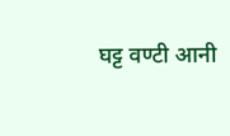घट्ट वण्टी आनी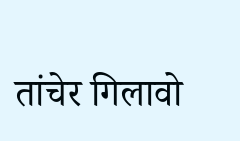तांचेर गिलावो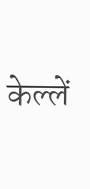केल्लें